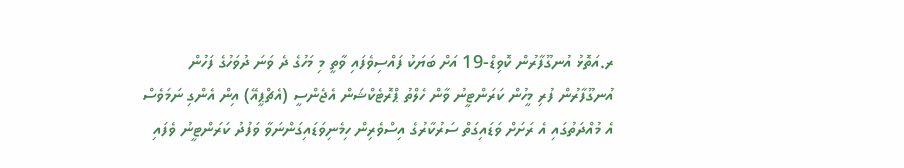ރ.އަތޮޅު އުނގޫފާރުން ކޮވިޑް-19 އަށް ބަޔަކު ފައްސިވެފައި ވާތީ މި މަހުގެ ދެ ވަނަ ދުވަހުގެ ފަހުން އުނގޫފާރުން ފުރި މީހުން ކަރަންޓީނު ވާން ހެލްތު ޕްރޮޓެކްޝަން އެޖެންސީ (އެޗްޕީއޭ) އިން އެންގި ނަމަވެސް އެ މުއްދަތުގައި އެ ރަށަށް ވަޑައިގަތް ސަރުކާރުގެ އިސްވެރިން ހިމެނިވަޑައިގަންނަވާ ވަފުދު ކަރަންޓީނު ވެފައި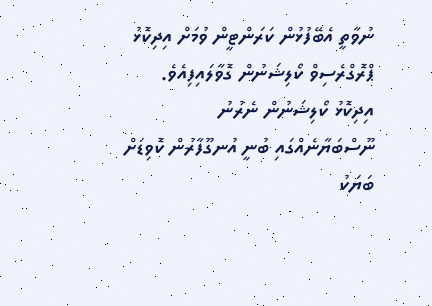ނުވާތީ އެބޭފުޅުން ކަރަންޓީން ވުމަށް އިދިކޮޅު ޕްރޮގްރެސިވް ކޯލިޝަނުން ގޮވާލައިފިއެވެ.
އިދިކޮޅު ކޯލިޝަނުން ނެރުނު ނޫސްބަޔާނެއްގައި ބުނީ އުނގޫފާރުން ކޮވިޑަށް ބަޔަކު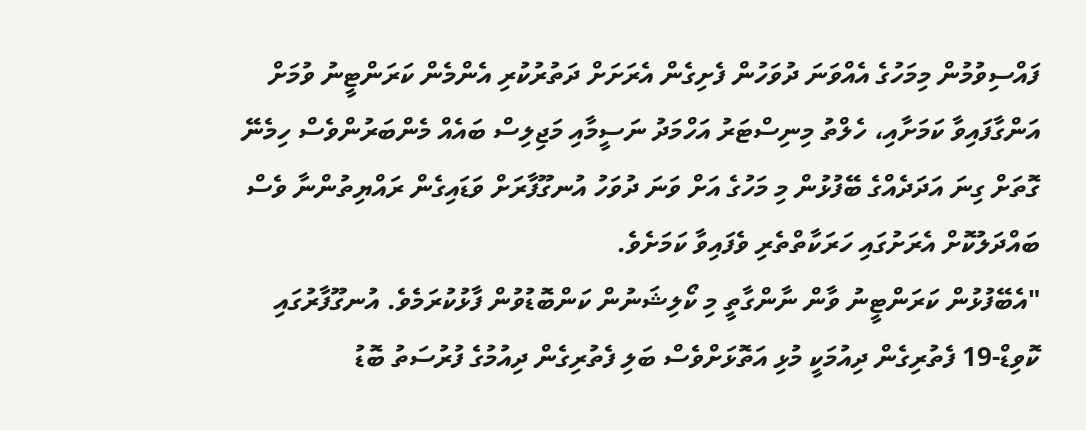ފައްސިވުމުން މިމަހުގެ އެއްވަނަ ދުވަހުން ފެށިގެން އެރަށަށް ދަތުރުކުރި އެންމެން ކަރަންޓީނު ވުމަށް އަންގާފައިވާ ކަމަށާއި، ހެލްތު މިނިސްޓަރު އަހްމަދު ނަސީމާއި މަޖިލިސް ބައެއް މެންބަރުންވެސް ހިމެނޭ ގޮތަށް ގިނަ އަދަދެއްގެ ބޭފުޅުން މި މަހުގެ އަށް ވަނަ ދުވަހު އުނގޫފާރަށް ވަޑައިގެން ރައްޔިތުންނާ ވެސް ބައްދަލުކޮށް އެރަށުގައި ހަރަކާތްތެރި ވެފައިވާ ކަމަށެވެ.
"އެބޭފުޅުން ކަރަންޓީނު ވާން ނާންގާތީ މި ކޯލިޝަނުން ކަންބޮޑުވުން ފާޅުކުރަމެވެ. އުނގޫފާރުގައި ކޮވިޑް-19 ފެތުރިގެން ދިއުމަކީ މުޅި އަތޮޅަށްވެސް ބަލި ފެތުރިގެން ދިއުމުގެ ފުރުސަތު ބޮޑު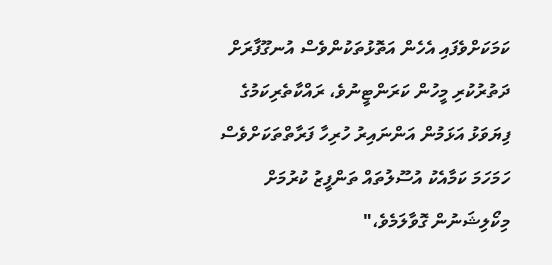ކަމަކަށްވެފައި އެހެން އަތޮޅުތަކުންވެސް އުނގޫފާރަށް ދަތުރުކުރި މީހުން ކަރަންޓީނުވެ، ރައްކާތެރިކަމުގެ ފިޔަވަޅު އަޅަމުން އަންނައިރު ހުރިހާ ފަރާތްތަކަށްވެސް ހަމަހަމަ ކަމާއެކު އުސޫލުތައް ތަންފީޒު ކުރުމަށް މިކޯލިޝަނުން ގޮވާލަމެވެ،"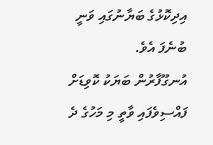އިދިކޮޅުގެ ބަޔާނުގައި ވަނީ ބުނެފަ އެވެ.
އުނގޫފާރުން ބަޔަކު ކޮވިޑަށް ފައްސިވެފައި ވާތީ މި މަހުގެ ދެ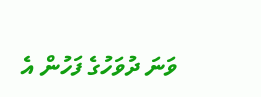ވަނަ ދުވަހުގެ ފަހުން އެ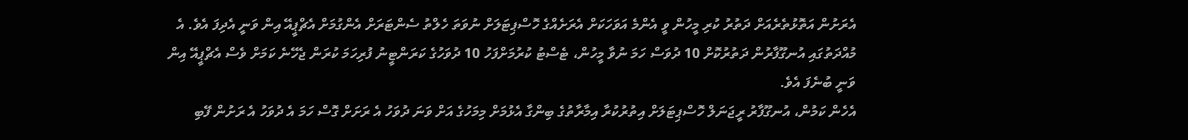އެރަށުން އަތޮޅުތެރެއަށް ދަތުރު ކުރި މީހުން ވީ އެންމެ އަވަހަކަށް އެރަށެއްގެ ހޮސްޕިޓަލަށް ނުވަތަ ހެލްތު ސެންޓަރަށް އެންގުމަށް އެޗްޕީއޭ އިން ވަނީ އެދިފަ އެވެ. އެ މުއްދަތުގައި އުނގޫފާރުން ދަތުރުކޮށް 10 ދުވަސް ހަމަ ނުވާ މީހުން، ޓެސްޓު ކުރުމަށްފަހު 10 ދުވަހުގެ ކަރަންޓީނު ފުރިހަމަ ކުރަން ޖެހޭނެ ކަމަށް ވެސް އެޗްޕީއޭ އިން ވަނީ ބުނެފަ އެވެ.
އެހެން ކަމުން، އުނގޫފާރު ރީޖަނަލް ހޮސްޕިޓަލަށް އިތުރުކުރާ އިމާރާތުގެ ބިންގާ އެޅުމަށް މިމަހުގެ އަށް ވަނަ ދުވަހު އެ ރަށަށް ގޮސް ހަމަ އެ ދުވަހު އެ ރަށުން ފޭބި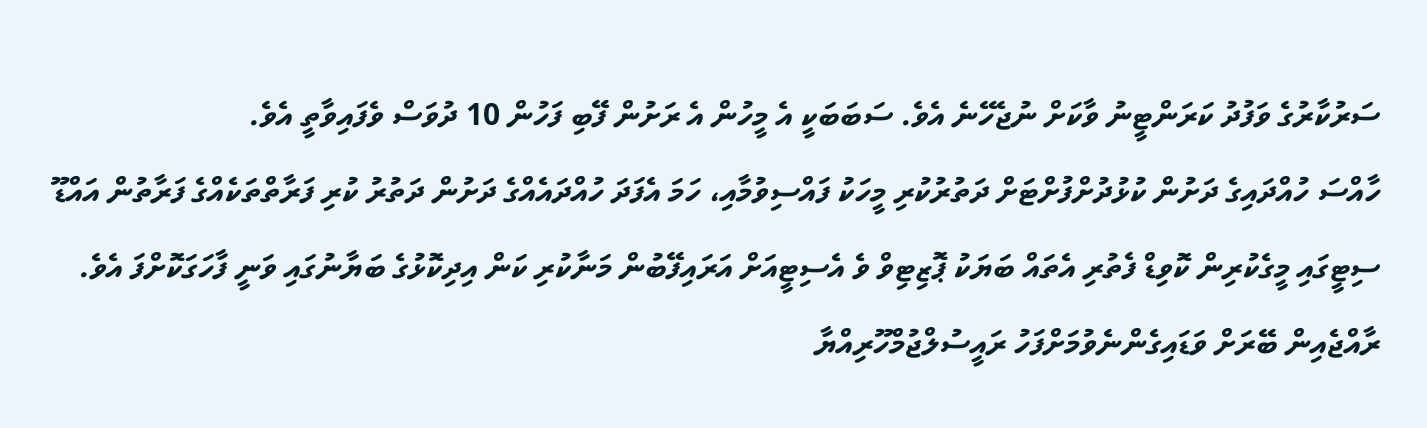ސަރުކާރުގެ ވަފުދު ކަރަންޓީނު ވާކަށް ނުޖެހޭނެ އެވެ. ސަބަބަކީ އެ މީހުން އެ ރަށުން ފޭބި ފަހުން 10 ދުވަސް ވެފައިވާތީ އެވެ.
ހާއްސަ ހުއްދައިގެ ދަށުން ކުޅުދުށްފުށްޓަށް ދަތުރުކުރި މީހަކު ފައްސިވުމާއި، ހަމަ އެފަދަ ހުއްދައެއްގެ ދަށުން ދަތުރު ކުރި ފަރާތްތަކެއްގެ ފަރާތުން އައްޑޫ ސިޓީގައި މީގެކުރިން ކޮވިޑް ފެތުރި އެތައް ބަޔަކު ޕޮޒިޓިވް ވެ އެސިޓީއަށް އަރައިފޭބުން މަނާކުރި ކަން އިދިކޮޅުގެ ބަޔާނުގައި ވަނީ ފާހަގަކޮށްފަ އެވެ.
ރާއްޖެއިން ބޭރަށް ވަޑައިގެންނެވުމަށްފަހު ރައީސުލްޖުމްހޫރިއްޔާ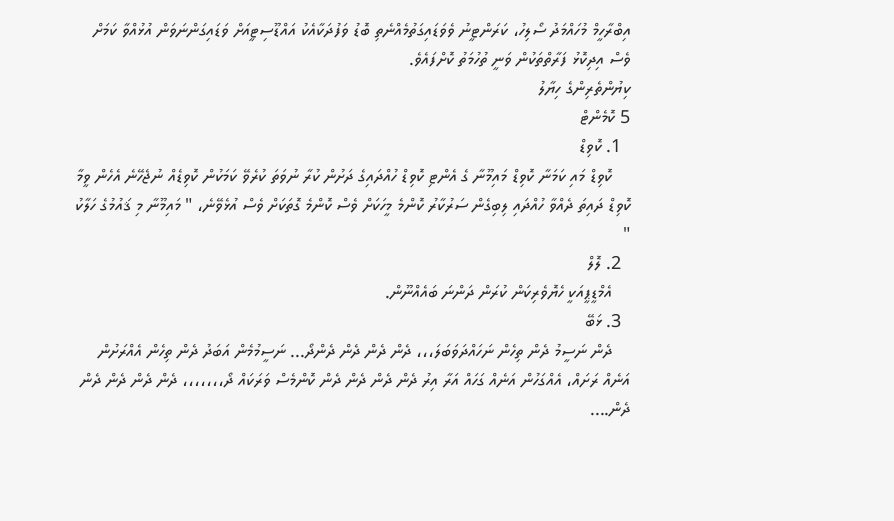އިބްރާހީމް މުހައްމަދު ސޯލިހު، ކަރަންޓީނު ވެވަޑައިގަތުމެއްނެތި ބޮޑު ވަފުދަކާއެކު އައްޑޫސިޓީއަށް ވަޑައިގަންނަވަން އުޅުއްވާ ކަމަށް ވެސް އިދިކޮޅު ފަރާތްތަކުން ވަނީ ތުހުމަތު ކޮށްފައެވެ.
ކިޔުންތެރިންގެ ހިޔާލު
5 ކޮމެންޓް
  1. ކޮވިޑް
    ކޮވިޑް މައި ކަމަނާ ކޮވިޑް މައިމޫނާ ގެ އެންޓި ކޮވިޑް ހުއްދައިގެ ދަށުން ކުރާ ނުވަތަ ކުރެވޭ ކަމަކުން ކޮވިޑެއް ނުޖެހޭނެ އެހެން ވީމާ ކޮވިޑް ދައިތަ ދެއްވާ ހުއްދައި ލިބިގެން ސަރުކާރު ކޮންމެ މީހަކަށް ވެސް ކޮންމެ ގޮތަކަށް ވެސް އުޅެވޭނެ، " މައިމޫނާ މި ޤައުމުގެ ހަލާކު "
  2. ލޮލް
    އެމްޑީޕީއަކީ ހެޔޮވެރިކަން ކުރަން ދަންނަ ބައެއްނޫން.
  3. ޅަބޭ
    ދެން ނަސީމު ދެން ތިހެން ނަހައްދަވަބަލަ،،، ދެން ދެން ދެން ދެންދޯ... ނަސީމުމެން އަބަދު ދެން ތިހެން އެއްރަށުން އަނެއް ރަށައް، އެއްގަހުން އަނެއް ގަހައް އަރާ އިރު ދެން ދެން ދެން ދެން ކޮންމެސް ވަރަކައް ދޯ،،،،،،، ދެން ދެން ދެން ދެން ދެން....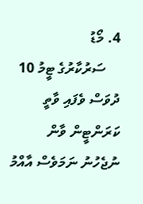4. މޯޑު
    ސަރުކާރުގެ ޓީމު 10 ދުވަސް ވެފައި ވާތީ ކަރަންޓީން ވާން ނުޖެހުނު ނަމަވެސް އާއްމު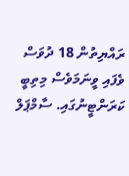ރައްޔިތުން 18 ދުވަސް ވެފައި ވީނަމަވެސް މިތިބީ ކަރަންޓީނުގައި. ސާމްޕަލް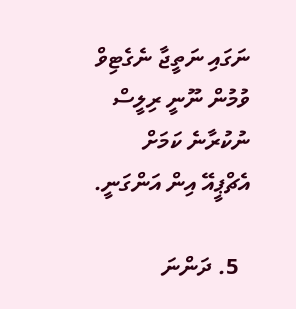ނަގައި ނަތީޖާ ނެގެޓިވް ވުމުން ނޫނީ ރިލީސް ނުކުރާނެ ކަމަށް އެޗްޕީއޭ އިން އަންގަނީ.

  5. ދަންނަ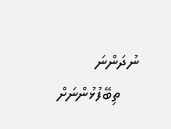ނުދަންނަ
    ތިބޭފުޅުންނަށް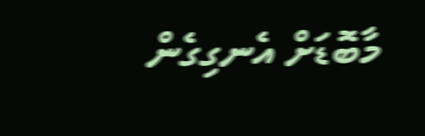މާބޮޑަށް އެނގިގެން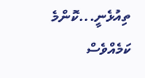ތިއުޅެނީ...ކޮންމެ ކަމެއްވެސް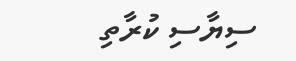ސިޔާސި ކުރާތި